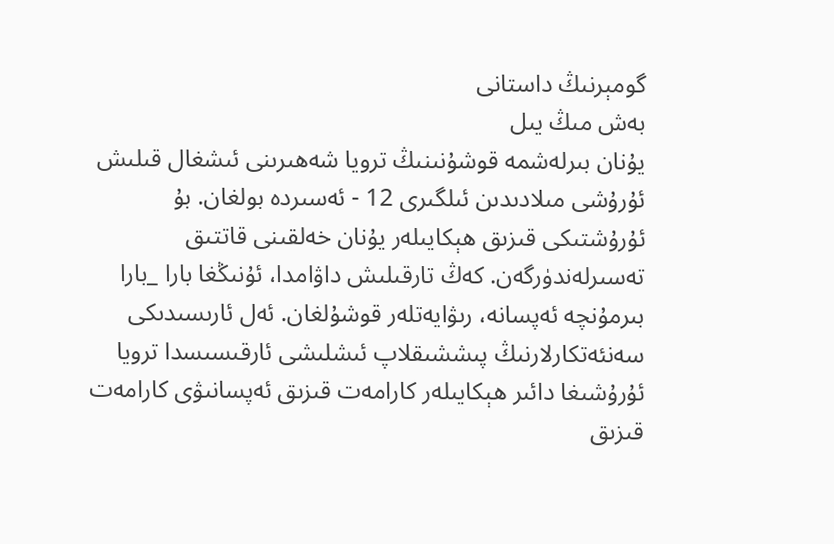گومېرنىڭ داستانى
بەش مىڭ يىل
يۇنان بىرلەشمە قوشۇنىنىڭ ترويا شەھىرىنى ئىشغال قىلىش ئۇرۇشى مىلادىدىن ئىلگىرى 12 - ئەسىردە بولغان. بۇ ئۇرۇشتىكى قىزىق ھېكايىلەر يۇنان خەلقىنى قاتتىق تەسىرلەندۈرگەن. كەڭ تارقىلىش داۋامدا، ئۇنىڭغا بارا _بارا بىرمۇنچە ئەپسانە، رىۋايەتلەر قوشۇلغان. ئەل ئارىسىدىكى سەنئەتكارلارنىڭ پىششىقلاپ ئىشلىشى ئارقىسىسدا ترويا ئۇرۇشىغا دائىر ھېكايىلەر كارامەت قىزىق ئەپسانىۋى كارامەت قىزىق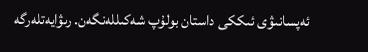ئەپسانىۋى ئىككى داستان بولۇپ شەكىللەنگەن. رىۋايەتلەرگە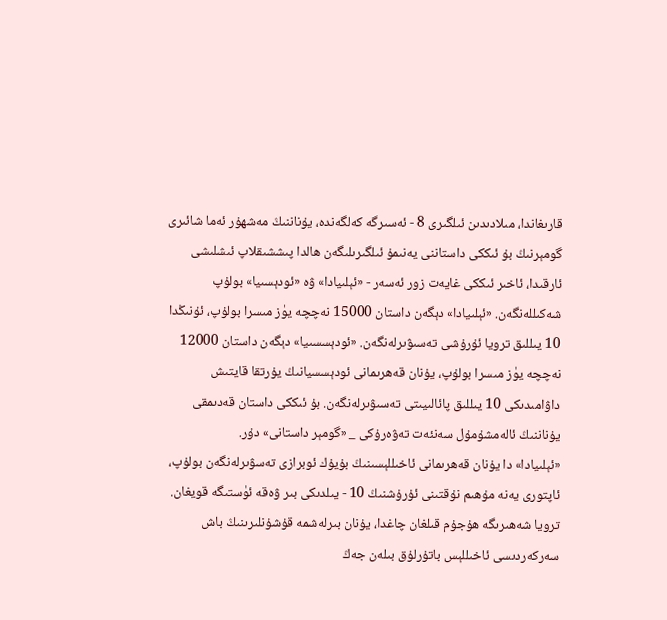قارىغاندا، مىلادىدىن ئىلگىرى 8 - ئەسىرگە كەلگەندە، يۇناننىڭ مەشھۇر ئەما شائىرى گومېرنىڭ بۇ ئىككى داستاننى يەنىمۇ ئىلگىرىلىگەن ھالدا پىششىقلاپ ئىشلىشى ئارقىدا، ئاخىر ئىككى غايەت زور ئەسەر - «ئېلىيادا» ۋە «ئودېسىيا» بولۇپ شەكىللەنگەن. «ئېلىيادا» دېگەن داستان 15000 نەچچە يۈز مىسرا بولۇپ، ئۇنىڭدا 10 يىللىق ترويا ئۇرۇشى تەسىۋىرلەنگەن. «ئودېسسىيا» دېگەن داستان 12000 نەچچە يۈز مىسرا بولۇپ، يۇنان قەھرىمانى ئودېسسيانىڭ يۇرتقا قايتىش داۋامىدىكى 10 يىللىق پائالىيىتى تەسىۋىرلەنگەن. بۇ ئىككى داستان قەدىمقى يۇناننىڭ ئالەمشۇمۇل سەنئەت تەۋەرۇكى _ «گومېر داستانى» دۇر.
«ئېلىيادا» دا يۇنان قەھرىمانى ئاخىللېسىنىڭ بۇيۇك ئوبرازى تەسۋىرلەنگەن بولۇپ، ئاپتورى يەنە مۇھىم نۇقتىنى ئۇرۇشنىڭ 10 - يىلدىكى بىر ۋەقە ئۈستىگە قويغان.
ترويا شەھىرىگە ھۇجۇم قىلغان چاغدا، يۇنان بىرلەشمە قۇشۇنلىرىنىڭ باش سەركەردىسى ئاخىللېس باتۇرلۇق بىلەن جەڭ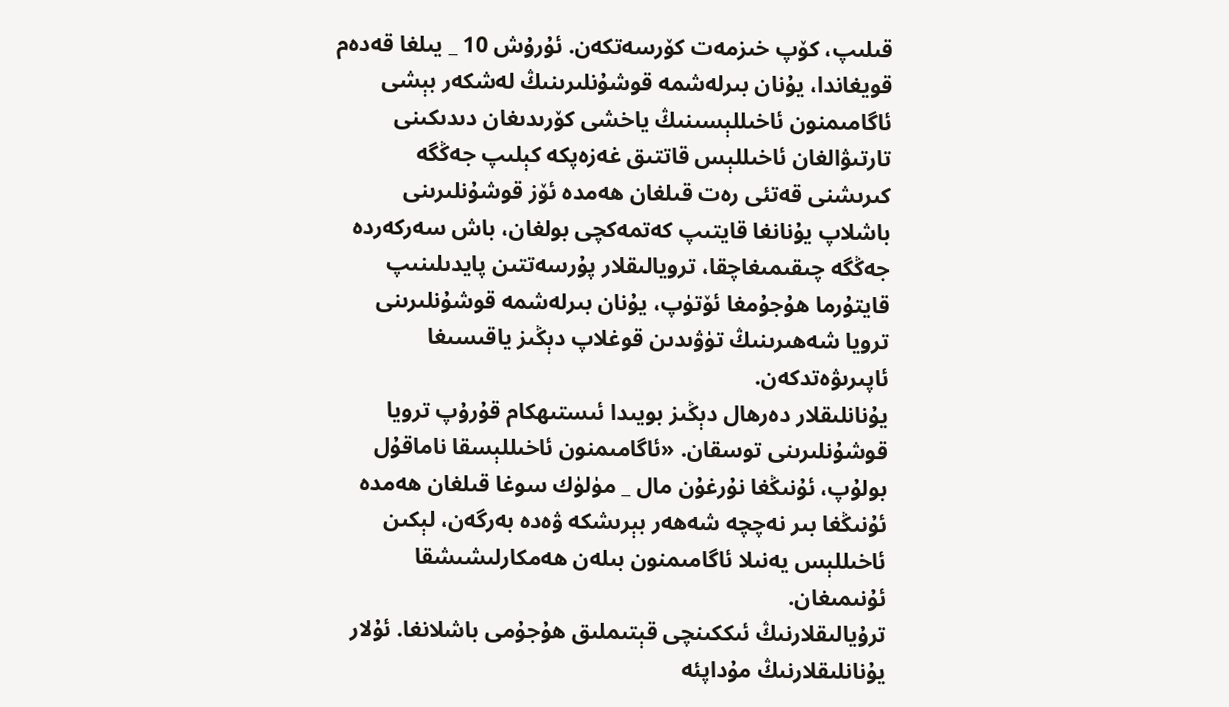قىلىپ، كۆپ خىزمەت كۆرسەتكەن. ئۇرۇش 10 _ يىلغا قەدەم قويغاندا، يۇنان بىرلەشمە قوشۇنلىرىنىڭ لەشكەر بېشى ئاگامىمنون ئاخىللېسىنىڭ ياخشى كۆرىدىغان دىدىكىنى تارتىۋالغان ئاخىللېس قاتتىق غەزەپكە كېلىپ جەڭگە كىرىشنى قەتئى رەت قىلغان ھەمدە ئۆز قوشۇنلىرىنى باشلاپ يۇنانغا قايتىپ كەتمەكچى بولغان، باش سەركەردە جەڭگە چىقىمىغاچقا، ترويالىقلار پۇرسەتتىن پايدىلىنىپ قايتۇرما ھۇجۇمغا ئۆتۈپ، يۇنان بىرلەشمە قوشۇنلىرىنى ترويا شەھىرىنىڭ تۈۋىدىن قوغلاپ دېڭىز ياقىسىغا ئاپىرىۋەتدكەن.
يۇنانلىقلار دەرھال دېڭىز بويىدا ئىستىھكام قۇرۇپ ترويا قوشۇنلىرىنى توسقان. «ئاگامىمنون ئاخىللېسقا ناماقۇل بولۇپ، ئۇنىڭغا نۇرغۇن مال _ مۈلۈك سوغا قىلغان ھەمدە ئۇنىڭغا بىر نەچچە شەھەر بېرىشكە ۋەدە بەرگەن، لېكىن ئاخىللېس يەنىلا ئاگامىمنون بىلەن ھەمكارلىشىشقا ئۇنىمىغان.
ترۇيالىقلارنىڭ ئىككىنچى قېتىملىق ھۇجۇمى باشلانغا. ئۇلار يۇنانلىقلارنىڭ مۇداپئە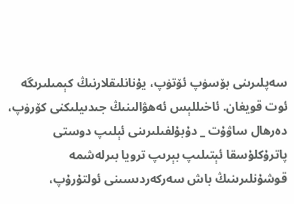سەپلىرىنى بۆسۈپ ئۆتۈپ، يۇنانلىقلارنىڭ كېمىلىرىگە ئوت قويغان. ئاخىللېس ئەھۋالىنىڭ جىدىيلىكنى كۆرۈپ، دەرھال ساۋۇت _ دۇبۇلفىلىرىنى ئېلىپ دوستى پاترۇكلۇسقا ئېتىلىپ بېرىپ ترويا بىرلەشمە قوشۇنلىرىنىڭ باش سەركەردىسىنى ئولتۇرۇپ،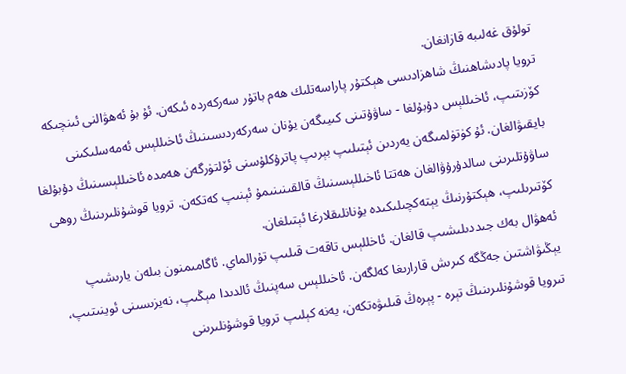تولۇق غەلىبە قازانغان.
ترويا پادىشاھنىڭ شاھزادىسى ھېكتۇر پاراسەتلىك ھەم باتۇر سەركەردە ئىكەن. ئۇ بۇ ئەھۋالنى ئىنچىكە كۆزىتىپ، ئاخىللېس دۇبۇلغا - ساۋۇتىنى كىيىگەن يۇنان سەركەردىسىنىڭ ئاخىللېس ئەمەسلىكىنى بايقىۋالغان. ئۇ كۈتۈلمىگەن يەردىن ئېتىلىپ بېرىپ پاترۇكلۇسنى ئۆلتۈرگەن ھەمدە ئاخىللېسىنىڭ دۇبۇلغا ساۋۇتلىرىنى سالدۇرۇۋالغان ھەتتا ئاخىللېسىنىڭ قالقىنىنىمۇ ئېنىپ كەتكەن. ترويا قوشۇنلىرىنىڭ روھى كۆتىرىلىپ، ھېكتۇرنىڭ يېتەكچىلىكىدە يۇنانلىقلارغا ئېتىلغان.
ئەھۋال بەك جىددىلىشىپ قالغان. ئاخللېس تاقەت قىلىپ تۇرالماي. ئاگامىمنون بىلەن يارىشىپ يېڭىۋاشتىن جەڭگە كىرىش قارارىغا كەلگەن. ئاخىللېس سەپنىڭ ئالدىدا مېڭىپ، نەيزىسىنى ئوينىتىپ، تىرويا قوشۇنلىرىنىڭ تېرە - پېرەڭ قىلىۋەتكەن، يەنە كېلىپ ترويا قوشۇنلىرىنى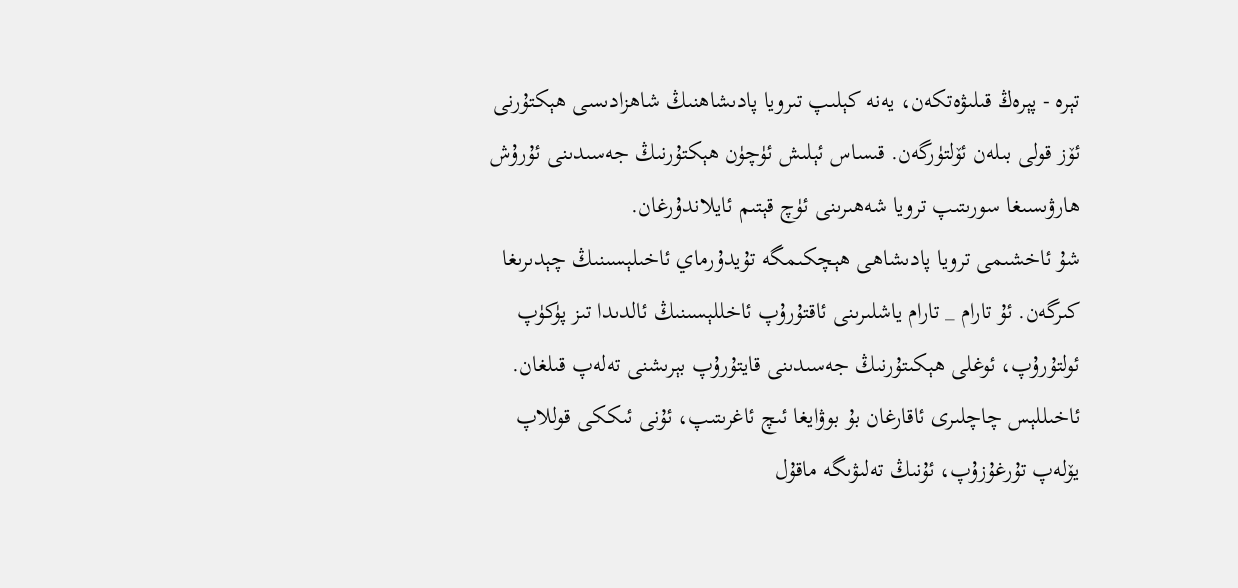تېرە - پېرەڭ قىلىۋەتكەن، يەنە كېلىپ تىرويا پادىشاھنىڭ شاھزادىسى ھېكتۇرنى ئۆز قولى بىلەن ئۆلتۈرگەن. قىساس ئېلىش ئۈچۈن ھېكتۇرنىڭ جەسىدىنى ئۇرۇش ھارۋىسىغا سورىتىپ ترويا شەھىرىنى ئۈچ قېتىم ئايلاندۇرغان.
شۇ ئاخشىمى ترويا پادىشاھى ھېچكىمگە تۇيدۇرماي ئاخىلېسىنىڭ چېدىرىغا كىرگەن. ئۇ تارام _ تارام ياشلىرىنى ئاقتۇرۇپ ئاخللېسىنىڭ ئالدىدا تىز پۈكۈپ ئولتۇرۇپ، ئوغلى ھېكىتۇرنىڭ جەسىدىنى قايتۇرۇپ بېرىشنى تەلەپ قىلغان. ئاخىللېس چاچلىرى ئاقارغان بۇ بوۋايغا ئىچ ئاغرىتىپ، ئۇنى ئىككى قوللاپ يۆلەپ تۇرغۇزۇپ، ئۇنىڭ تەلىۋىگە ماقۇل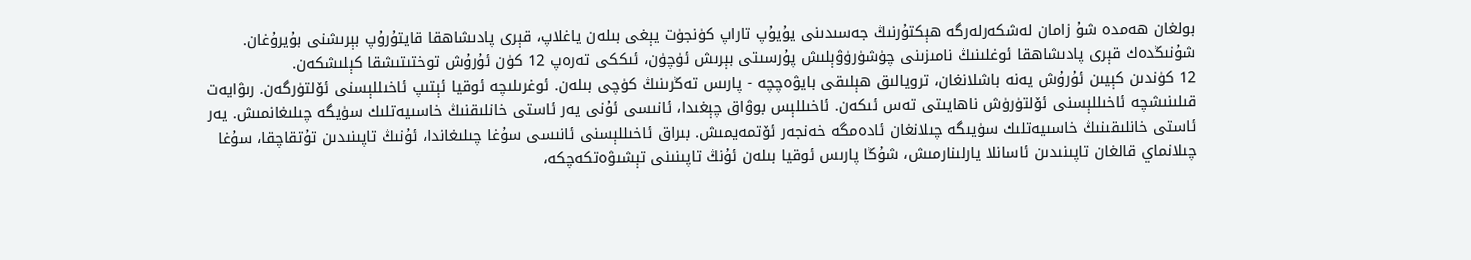بولغان ھەمدە شۇ زامان لەشكەرلەرگە ھېكتۇرنىڭ جەسىدىنى يۇيۇپ تاراپ كۈنجۈت يېغى بىلەن ياغلاپ، قېرى پادىشاھقا قايتۇرۇپ بېرىشنى بۇيرۇغان. شۇنىڭدەك قېرى پادىشاھقا ئوغلىنىڭ نامىزىنى چۈشۈرۈۋېلىش پۇرسىتى بېرىش ئۈچۈن، ئىككى تەرەپ 12 كۈن ئۇرۇش توختىتىشقا كېلىشكەن.
12 كۈندىن كېيىن ئۇرۇش يەنە باشلانغان، ترويالىق ھېلىقى بايۋەچچە - پارىس تەڭرىنىڭ كۈچى بىلەن. ئوغرىلىچە ئوقيا ئېتىپ ئاخىللېسنى ئۆلتۈرگەن. رىۋايەت قىلىنىشچە ئاخىللېسنى ئۆلتۈرۈش ناھايىتى تەس ئىكەن. ئاخىللېس بوۋاق چېغىدا، ئانىسى ئۇنى يەر ئاستى خانلىقنىڭ خاسىيەتلىك سۈيگە چىلىغانمىش. يەر ئاستى خانلىقىنىڭ خاسىيەتلىك سۈيىگە چىلانغان ئادەمگە خەنجەر ئۆتمەيمىش. بىراق ئاخىللېسنى ئانىسى سۇغا چىلىغاندا، ئۇنىڭ تاپىنىدىن تۇتقاچقا، سۇغا چىلانماي قالغان تاپىنىدىن ئاسانلا يارلىنارمىش، شۇڭا پارىس ئوقيا بىلەن ئۇنڭ تاپىنىنى تېشىۋەتكەچكە،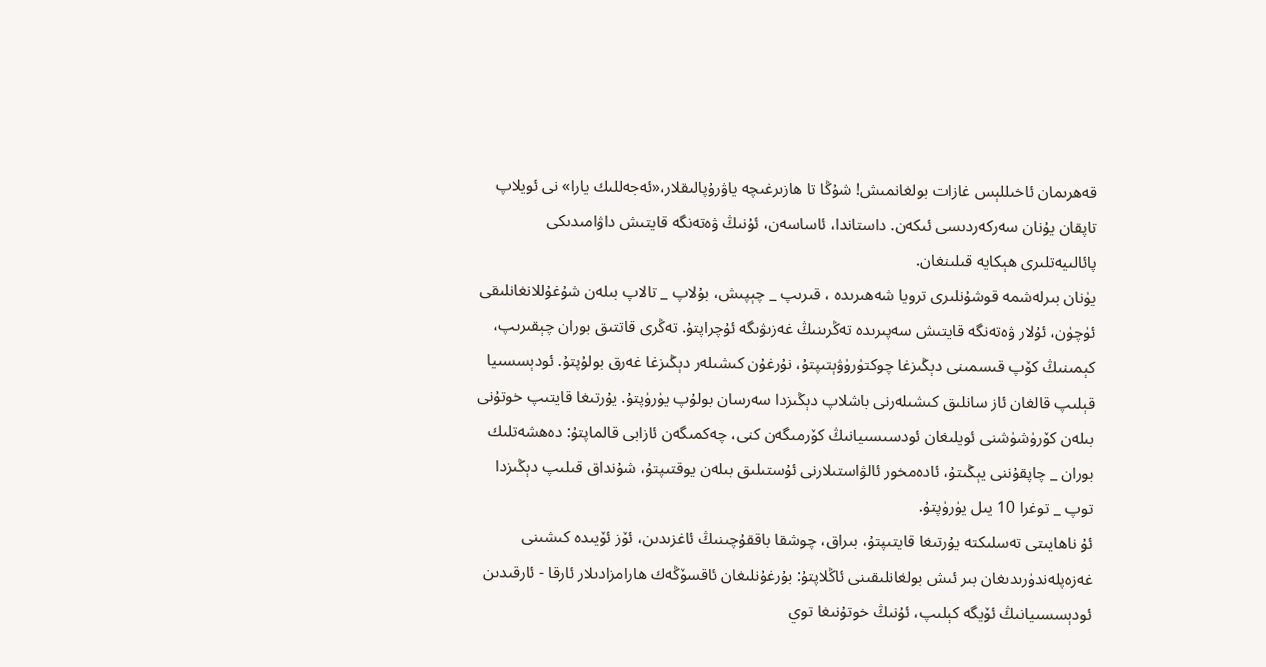قەھرىمان ئاخىللېس غازات بولغانمىش! شۇڭا تا ھازىرغىچە ياۋرۇپالىقلار،«ئەجەللىك يارا» نى ئويلاپ تاپقان يۇنان سەركەردىسى ئىكەن. داستاندا، ئاساسەن، ئۇنىڭ ۋەتەنگە قايتىش داۋامىدىكى پائالىيەتلىرى ھېكايە قىلىنغان.
يۈنان بىرلەشمە قوشۇنلىرى ترويا شەھىرىدە ، قىرىپ _ چېپىش، بۇلاپ _ تالاپ بىلەن شۇغۇللانغانلىقى ئۈچۈن، ئۇلار ۋەتەنگە قايتىش سەپىرىدە تەڭرىنىڭ غەزىۋىگە ئۇچراپتۇ. تەڭرى قاتتىق بوران چېقىرىپ، كېمىنىڭ كۆپ قىسمىنى دېڭىزغا چوكتۈرۈۋېتىپتۇ، نۇرغۇن كىشىلەر دېڭىزغا غەرق بولۇپتۇ. ئودېسسىيا قېلىپ قالغان ئاز سانلىق كىشىلەرنى باشلاپ دېڭىزدا سەرسان بولۇپ يۈرۈپتۇ. يۇرتىغا قايتىپ خوتۇنى بىلەن كۆرۈشۈشنى ئويلىغان ئودسىسىيانىڭ كۆرمىگەن كنى، چەكمىگەن ئازابى قالماپتۇ: دەھشەتلىك بوران _ چاپقۇننى يېڭىتۇ، ئادەمخور ئالۋاستىلارنى ئۇستىلىق بىلەن يوقتىپتۇ، شۇنداق قىلىپ دېڭىزدا توپ _ توغرا 10 يىل يۈرۈپتۇ.
ئۇ ناھايىتى تەسلىكتە يۇرتىغا قايتىپتۇ، بىراق، چوشقا باققۇچىنىڭ ئاغزىدىن، ئۆز ئۆيىدە كىشىنى غەزەپلەندۈرىدىغان بىر ئىش بولغانلىقىنى ئاڭلاپتۇ: بۇرغۇنلىغان ئاقسۆڭەك ھارامزادىلار ئارقا - ئارقىدىن ئودېسسىيانىڭ ئۆيگە كېلىپ، ئۇنىڭ خوتۇنىغا توي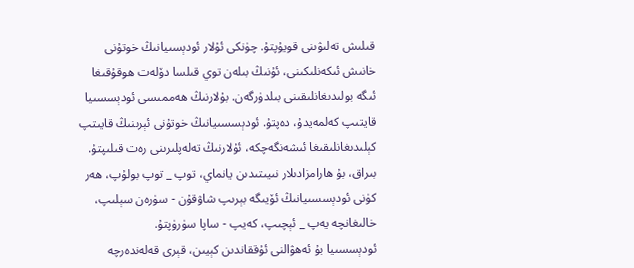قىلىش تەلىۋىنى قويۇپتۇ. چۈنكى ئۇلار ئودېسىيانىڭ خوتۇنى خانىش ئىكەنلىكىنى، ئۇنىڭ بىلەن توي قىلسا دۆلەت ھوقۇقىغا ئىگە بولىدىغانلىقىنى بىلدۈرگەن. بۇلارنىڭ ھەممىسى ئودېسسىيا قايتىپ كەلمەيدۇ، دەپتۇ. ئودېسسىيانىڭ خوتۇنى ئېرىنىڭ قايىتپ كېلىدىغانلىقىغا ئىشەنگەچكە، ئۇلارنىڭ تەلەپلىرىنى رەت قىلىپتۇ. بىراق، بۇ ھارامزادىلار نىيىتىدىن يانماي، توپ _ توپ بولۇپ، ھەر كۈنى ئودېسسىيانىڭ ئۆيىگە بېرىپ شاۋقۇن - سۈرەن سېلىپ، خالىغانچە يەپ _ ئېچىپ، كەيپ - ساپا سۈرۈپتۇ.
ئودېسسىيا بۇ ئەھۋالنى ئۇققاندىن كېيىن، قېرى قەلەندەرچە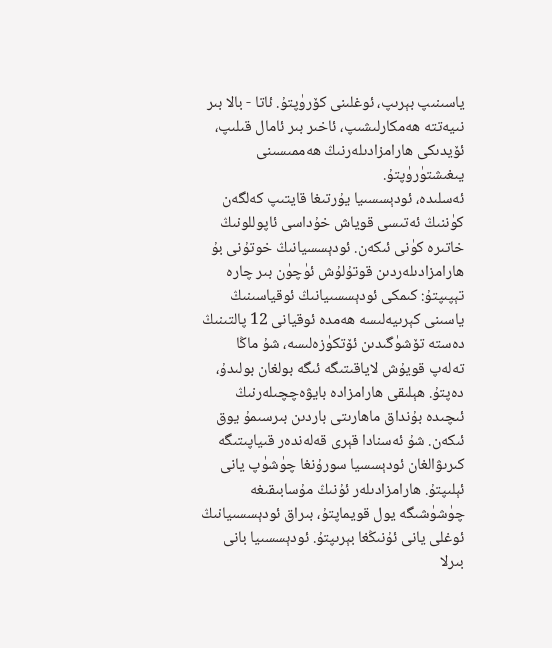ياسىنىپ بېرىپ، ئوغلىنى كۆرۈپتۇ. ئاتا - بالا بىر نىيەتتە ھەمكارلىشىپ، ئاخىر بىر ئامال قىلىپ، ئۆيدىكى ھارامزادىلەرنىڭ ھەممىسىنى يىغىشتۈرۈپتۇ.
ئەسلىدە، ئودېسسىيا يۇرتىغا قايتىپ كەلگەن كۈننىڭ ئەتىسى قوياش خۇداسى ئاپوللونىڭ خاتىرە كۈنى ئىكەن. ئودېسسيانىڭ خوتۇنى بۇ ھارامزادىلەردىن قوتۇلۇش ئۈچۈن بىر چارە تېپىپتۇ: كىمكى ئودېسسىيانىڭ ئوقياسىنىڭ ياسىنى كېرىيەلىسە ھەمدە ئوقيانى 12 پالتىنىڭ دەستە تۆشۈگىدىن ئۆتكۈزەلىسە، شۇ ماڭا تەلەپ قويۇش لاياقىتىگە ئىگە بولغان بولىدۇ، دەپتۇ. ھېلىقى ھارامزادە بايۋەچچىلەرنىڭ ئىچىدە بۇنداق ماھارىتى باردىن بىرسىمۇ يوق ئىكەن. شۇ ئەسنادا قېرى قەلەندەر قىياپىتىگە كىرىۋالغان ئودېسسيا سورۇنغا چۈشۈپ يانى ئېلىپتۇ. ھارامزادىلەر ئۇنىڭ مۇسابىقىغە چۈشۈشىگە يول قويماپتۇ، بىراق ئودېسسىيانىڭ ئوغلى يانى ئۇنىڭغا بېرىپتۇ. ئودېسسىيا بانى بىرلا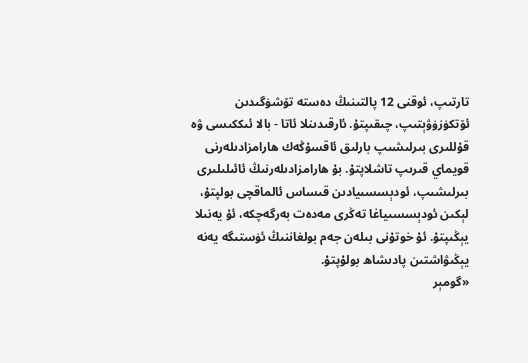تارتىپ، ئوقنى 12 پالتىنىڭ دەستە تۆشۈگىدىن ئۆتكۈزۈۋېتىپ، چىقىپتۇ. ئارقىدىنلا ئاتا - بالا ئىككىسى ۋە قۇللىرى بىرلىشىپ بارلىق ئاقسۇڭەك ھارامزادىلەرنى قويماي قىرىپ تاشلاپتۇ. بۇ ھارامزادىلەرنىڭ ئائىلىلىرى بىرلىشىپ، ئودېسسىيادىن قىساس ئالماقچى بولپتۇ، لېكىن ئودېسسىياغا تەڭرى مەدەت بەرگەچكە، ئۇ يەنىلا يېڭىپتۇ. ئۇ خوتۇنى بىلەن جەم بولغاننىڭ ئۈستىگە يەنە يېڭىۋاشتىن پادىشاھ بولۇپتۇ.
«گومېر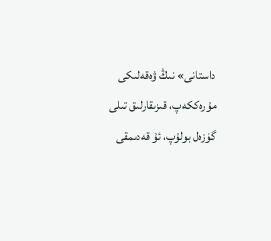داستانى» نىڭ ۋەقەلىكى مۇرەككەپ، قىزىقارلىق تىلى گۈزەل بولۇپ، ئۇ قەدىمقى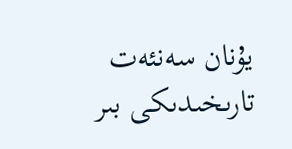يۇنان سەنئەت تارىخىدىكى بىر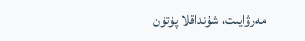مەرۋايىت، شۇنداقلا پۈتۈن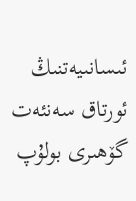ئىسانىيەتنىڭ ئورتاق سەنئەت گۆھىرى بولۇپ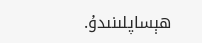ھېساپلىنىدۇ.